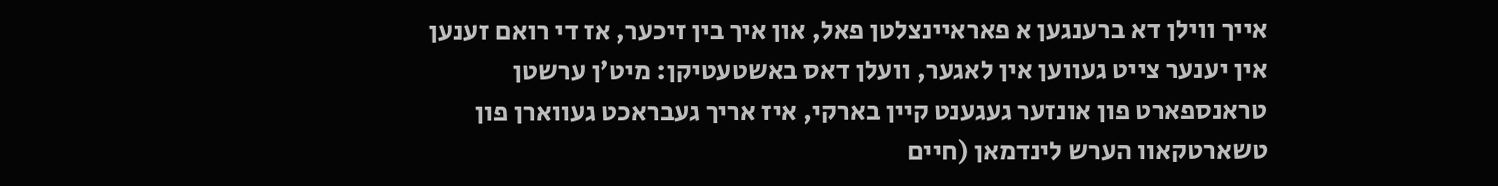אייך ווילן דא ברענגען א פאראיינצלטן פאל, און איך בין זיכער, אז די רואם זענען אין יענער צייט געווען אין לאגער, וועלן דאס באשטעטיקן: מיט׳ן ערשטן טראנספארט פון אונזער געגענט קיין בארקי, איז אריך געבראכט געווארן פון טשארטקאוו הערש לינדמאן (חיים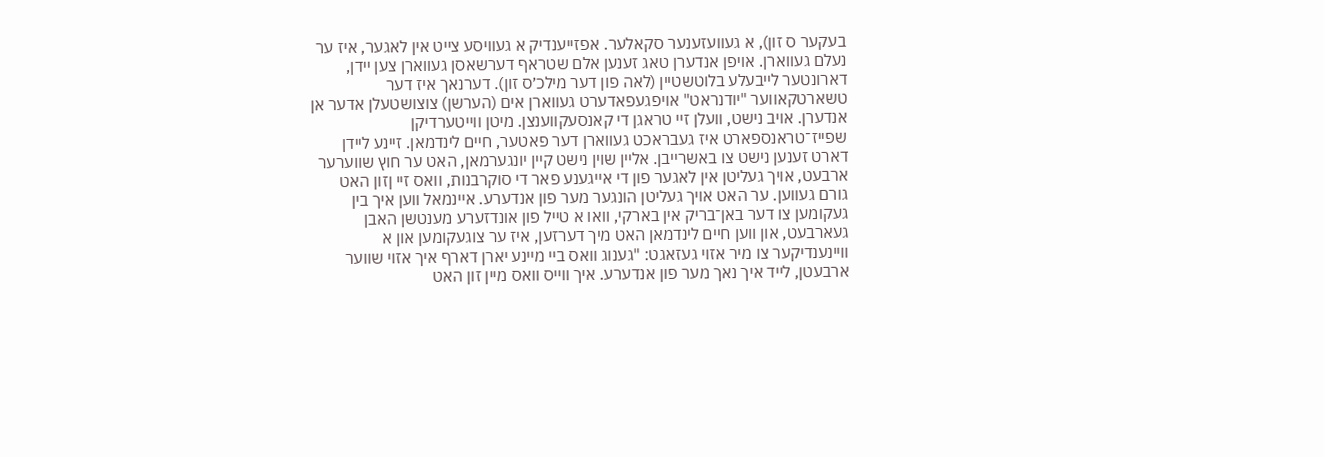בעקער ס זון), א געוועזענער סקאלער. אפזייענדיק א געוויסע צייט אין לאגער, איז ער נעלם געווארן. אויפן אנדערן טאג זענען אלם שטראף דערשאסן געווארן צען יידן, דארונטער לייבעלע בלוטשטיין (לאה פון דער מילכ׳ס זון). דערנאך איז דער טשארטקאווער "יודנראט" אויפגעפאדערט געווארן אים (הערשן) צוצושטעלן אדער אן אנדערן. אויב נישט, וועלן זיי טראגן די קאנסעקווענצן. מיטן ווייטערדיקן שפייז־טראנספארט איז געבראכט געווארן דער פאטער, חיים לינדמאן. זיינע ליידן דארט זענען נישט צו באשרייבן. אליין שוין נישט קיין יונגערמאן, האט ער חוץ שווערער ארבעט, אויך געליטן אין לאגער פון די אייגענע פאר די סוקרבנות, וואס זיי ןזון האט גורם געווען. ער האט אויך געליטן הונגער מער פון אנדערע. איינמאל ווען איך בין געקומען צו דער באן־בריק אין בארקי, וואו א טייל פון אונדזערע מענטשן האבן געארבעט, און ווען חיים לינדמאן האט מיך דערזען, איז ער צוגעקומען און א וויינענדיקער צו מיר אזוי געזאגט: "גענוג וואס ביי מיינע יארן דארף איך אזוי שווער ארבעטן, לייד איך נאך מער פון אנדערע. איך ווייס וואס מיין זון האט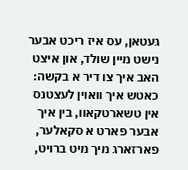געטאן, עס איז ריכט אבער נישט מיין שולד, און איצט האב איך צו דיר א בקשה: כאטש איך וואוין לעצטנס אין טשארטקאוו, בין איך אבער פארט א סקאלער, פארזארג מיך מיט ברויט,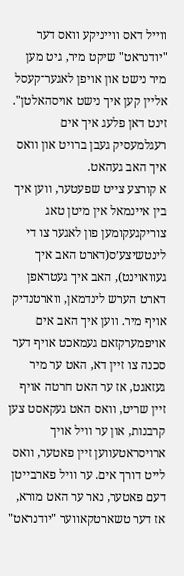ווייל דאס ווייניקע וואס דער "יודנראט" שיקט מיר, גיט מען מיר נישט און אויפן לאגער־קעסל אליין קען איך נישט אויסהאלטן". זינט דאן פלעג איך אים רעגלמעסיק געבן ברויט און וואס איך האב געהאט.
א קורצע צייט שפעטער, ווען איך בין איינמאל אין מיטן טאג צוריקגעקומען פון לאגער צו די לינטשיצע׳ס(דארט האב איך געוואוינט), האב איך געטראפן דארט הערש לינדמאן, ווארטנדיק אויף מיר. ווען איך האב אים אויפמערקזאם געמאכט אויף דער סכנה צו זיין דא, האט ער מיר געזאגט, אז ער האט חרטה אויף זיין שריט, וואס האט געקאסט צען קרבנות, און ער וויל אויך ארויסראטעווען זיין פאטער, וואס לייט דורך אים. ער וויל פארבייטן דעם פאטער, נאר ער האט מורא, אז דער טשארטקאווער "יודנראט"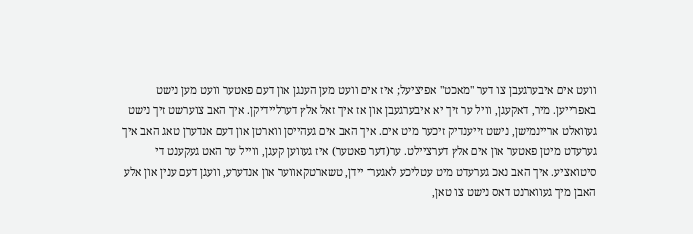וועט אים איבערגעבן צו דער "מאכט" אפיציעל; איז אים וועט מען הענגן און דעם פאטער וועט מען נישט באפרייען. מיר, דאקעגן, וויל ער זיך יא איבערגעבן און אז איך זאל אלץ דערליידיקן. איך האב צוערשט זיך נישט געוואלט אריינמישן, נישט זייענדיק זיכער מיט אים. איך האב אים געהייסן ווארטן און דעם אנדערן טאג האב איך גערעדט מיטן פאטער און אים אלץ דערציילט. ער(דער פאטער) איז געווען קעגן, ווייל ער האט געקענט די סיטואציע. איך האב נאכ גערעדט מיט עטליכע לאגער־ יידן, טשארטקאווער און אנדערע, וועגן דעם ענין און אלע האבן מיך געווארנט דאס נישט צו טאן,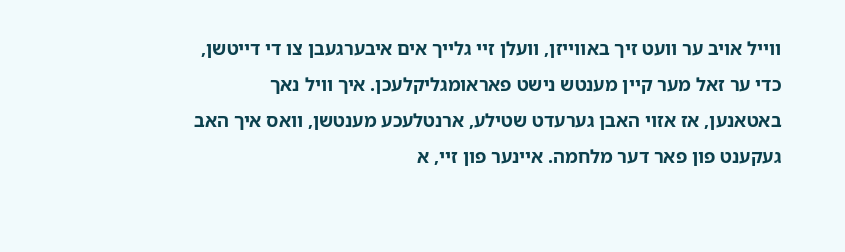ווייל אויב ער וועט זיך באווייזן, וועלן זיי גלייך אים איבערגעבן צו די דייטשן, כדי ער זאל מער קיין מענטש נישט פאראומגליקלעכן. איך וויל נאך באטאנען, אז אזוי האבן גערעדט שטילע, ארנטלעכע מענטשן, וואס איך האב געקענט פון פאר דער מלחמה. איינער פון זיי, א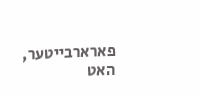פארארבייטער, האט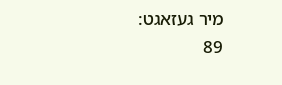מיר געזאגט:
89